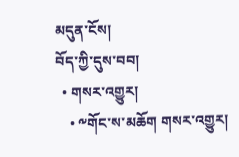མདུན་ངོས།
བོད་ཀྱི་དུས་བབ།
  • གསར་འགྱུར།
    • ༸གོང་ས་མཆོག གསར་འགྱུར།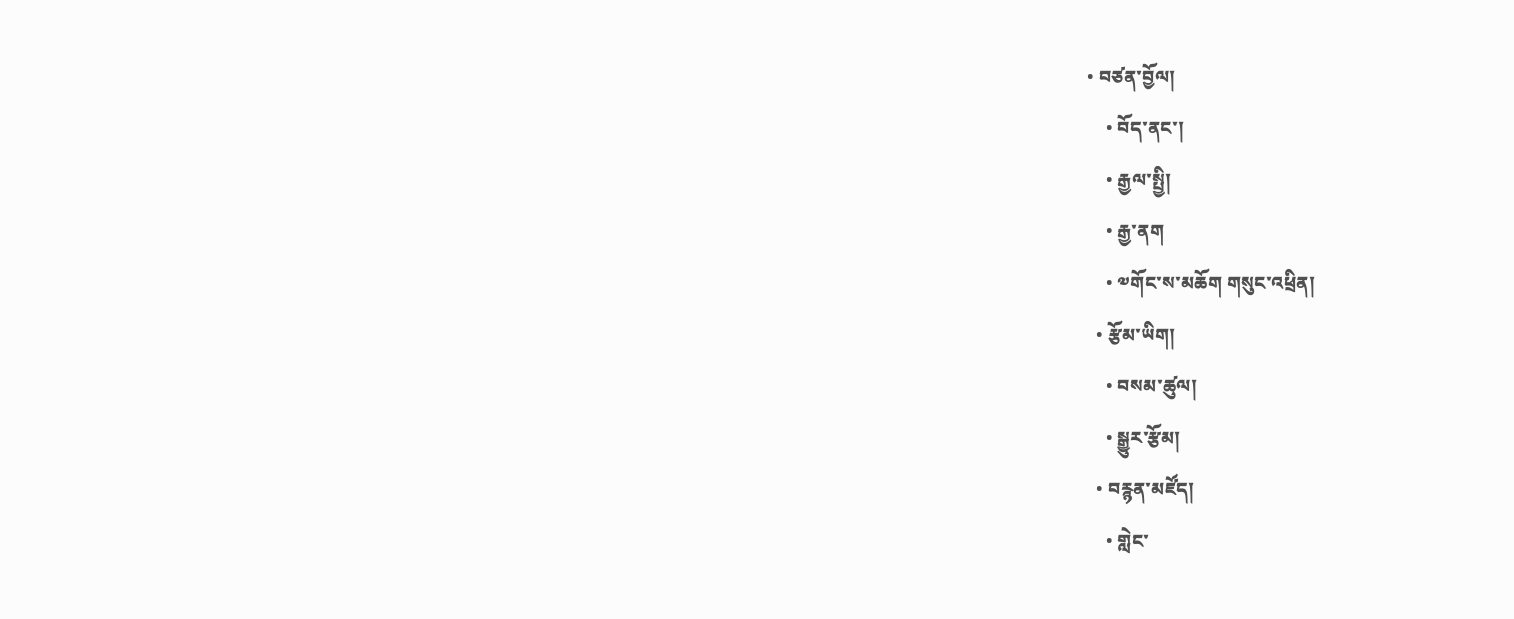• བཙན་བྱོལ།
    • བོད་ནང་།
    • རྒྱལ་སྤྱི།
    • རྒྱ་ནག
    • ༧གོང་ས་མཆོག གསུང་འཕྲིན།
  • རྩོམ་ཡིག།
    • བསམ་ཚུལ།
    • སྒྱུར་རྩོམ།
  • བརྙན་མཛོད།
    • གླེང་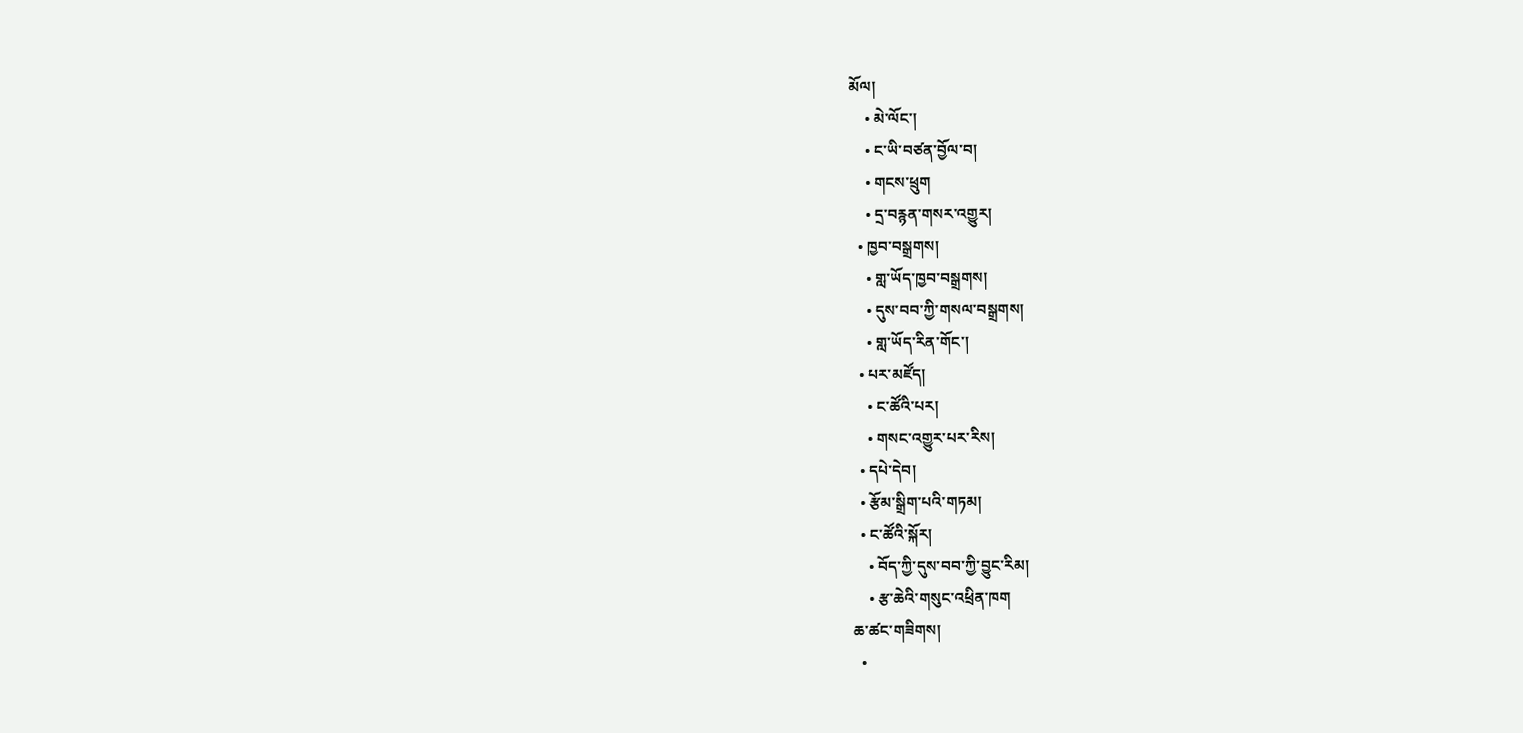མོལ།
    • མེ་ལོང་།
    • ང་ཡི་བཙན་བྱོལ་བ།
    • གངས་ཕྲུག
    • དྲ་བརྙན་གསར་འགྱུར།
  • ཁྱབ་བསྒྲགས།
    • གླ་ཡོད་ཁྱབ་བསྒྲགས།
    • དུས་བབ་ཀྱི་གསལ་བསྒྲགས།
    • གླ་ཡོད་རིན་གོང་།
  • པར་མཛོད།
    • ང་ཚོའི་པར།
    • གསང་འགྱུར་པར་རིས།
  • དཔེ་དེབ།
  • རྩོམ་སྒྲིག་པའི་གཏམ།
  • ང་ཚོའི་སྐོར།
    • བོད་ཀྱི་དུས་བབ་ཀྱི་བྱུང་རིམ།
    • རྩ་ཆེའི་གསུང་འཕྲིན་ཁག
ཆ་ཚང་གཟིགས།
  •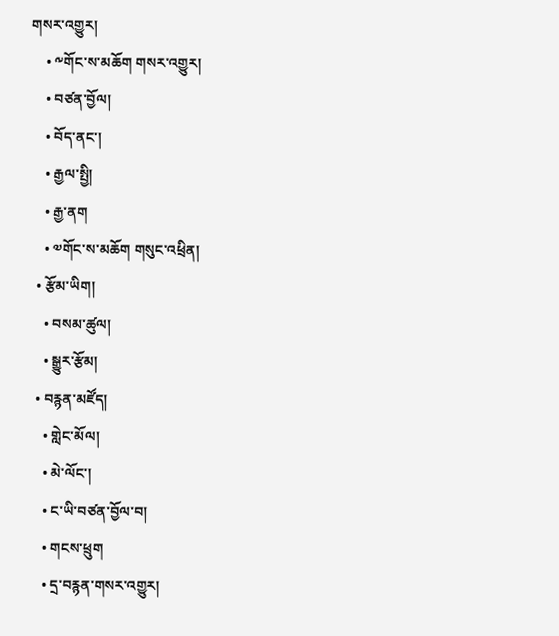གསར་འགྱུར།
    • ༸གོང་ས་མཆོག གསར་འགྱུར།
    • བཙན་བྱོལ།
    • བོད་ནང་།
    • རྒྱལ་སྤྱི།
    • རྒྱ་ནག
    • ༧གོང་ས་མཆོག གསུང་འཕྲིན།
  • རྩོམ་ཡིག།
    • བསམ་ཚུལ།
    • སྒྱུར་རྩོམ།
  • བརྙན་མཛོད།
    • གླེང་མོལ།
    • མེ་ལོང་།
    • ང་ཡི་བཙན་བྱོལ་བ།
    • གངས་ཕྲུག
    • དྲ་བརྙན་གསར་འགྱུར།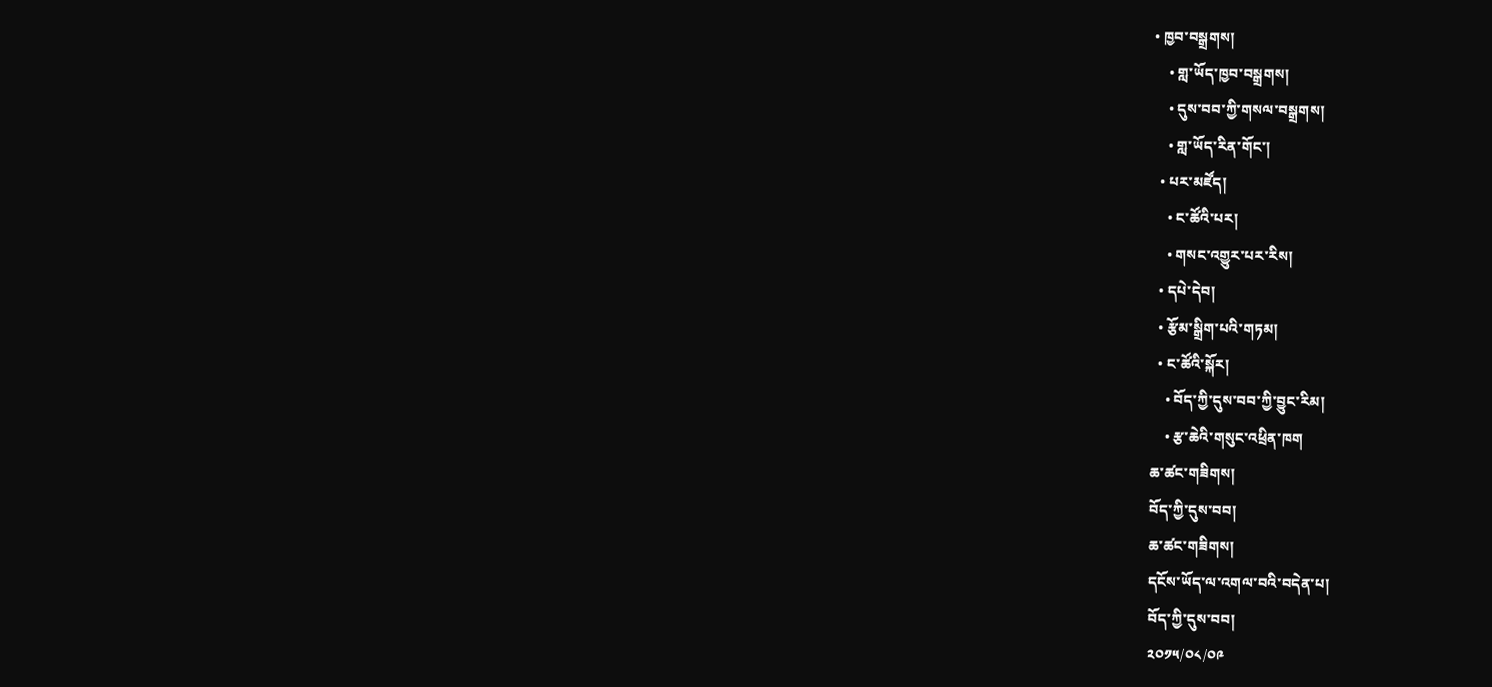• ཁྱབ་བསྒྲགས།
    • གླ་ཡོད་ཁྱབ་བསྒྲགས།
    • དུས་བབ་ཀྱི་གསལ་བསྒྲགས།
    • གླ་ཡོད་རིན་གོང་།
  • པར་མཛོད།
    • ང་ཚོའི་པར།
    • གསང་འགྱུར་པར་རིས།
  • དཔེ་དེབ།
  • རྩོམ་སྒྲིག་པའི་གཏམ།
  • ང་ཚོའི་སྐོར།
    • བོད་ཀྱི་དུས་བབ་ཀྱི་བྱུང་རིམ།
    • རྩ་ཆེའི་གསུང་འཕྲིན་ཁག
ཆ་ཚང་གཟིགས།
བོད་ཀྱི་དུས་བབ།
ཆ་ཚང་གཟིགས།
དངོས་ཡོད་ལ་འགལ་བའི་བདེན་པ།
བོད་ཀྱི་དུས་བབ།
༢༠༡༥/༠༨/༠༩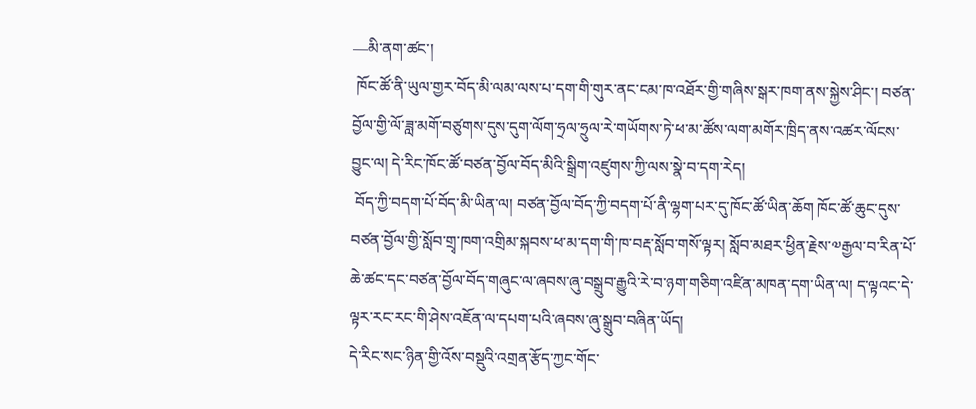—མི་ནག་ཚང་།
 ཁོང་ཚོ་ནི་ཡུལ་གྱར་བོད་མི་ལམ་ལས་པ་དག་གི་གུར་ནང་ངམ་ཁ་འཐོར་གྱི་གཞིས་སྒར་ཁག་ནས་སྐྱེས་ཤིང་། བཙན་བྱོལ་གྱི་ལོ་ཟླ་མགོ་བཙུགས་དུས་དུག་ལོག་ཧྲལ་ཧྲུལ་རེ་གཡོགས་ཏེ་ཕ་མ་ཚོས་ལག་མགོར་ཁྲིད་ནས་འཚར་ལོངས་བྱུང་ལ། དེ་རིང་ཁོང་ཚོ་བཙན་བྱོལ་བོད་མིའི་སྒྲིག་འཛུགས་ཀྱི་ལས་སྣེ་བ་དག་རེད།
 བོད་ཀྱི་བདག་པོ་བོད་མི་ཡིན་ལ། བཙན་བྱོལ་བོད་ཀྱི་བདག་པོ་ནི་ལྷག་པར་དུ་ཁོང་ཚོ་ཡིན་ཆོག ཁོང་ཚོ་ཆུང་དུས་བཙན་བྱོལ་གྱི་སློབ་གྲྭ་ཁག་འགྲིམ་སྐབས་ཕ་མ་དག་གི་ཁ་བརྡ་སློབ་གསོ་ལྟར། སློབ་མཐར་ཕྱིན་རྗེས་༧རྒྱལ་བ་རིན་པོ་ཆེ་ཚང་དང་བཙན་བྱོལ་བོད་གཞུང་ལ་ཞབས་ཞུ་བསྒྲུབ་རྒྱུའི་རེ་བ་ཉག་གཅིག་འཛིན་མཁན་དག་ཡིན་ལ། ད་ལྟའང་དེ་ལྟར་རང་རང་གི་ཤེས་འཇོན་ལ་དཔག་པའི་ཞབས་ཞུ་སྒྲུབ་བཞིན་ཡོད།
དེ་རིང་སང་ཉིན་གྱི་འོས་བསྡུའི་འགྲན་རྩོད་ཀྱང་གོང་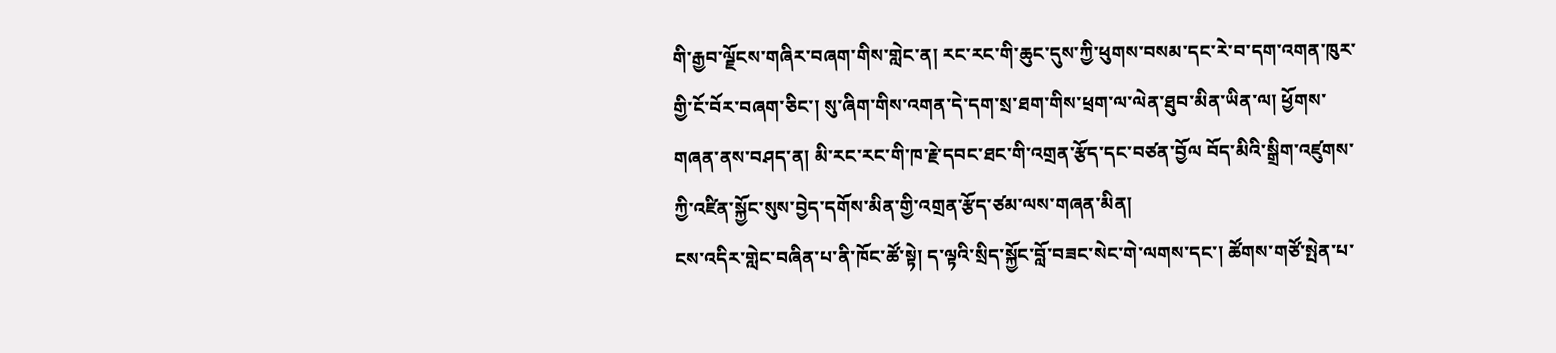གི་རྒྱབ་ལྗོངས་གཞིར་བཞག་གིས་གླེང་ན། རང་རང་གི་ཆུང་དུས་ཀྱི་ཕུགས་བསམ་དང་རེ་བ་དག་འགན་ཁུར་གྱི་ངོ་བོར་བཞག་ཅིང་། སུ་ཞིག་གིས་འགན་དེ་དག་སྲ་ཐག་གིས་ཕྲག་ལ་ལེན་ཐུབ་མིན་ཡིན་ལ། ཕྱོགས་གཞན་ནས་བཤད་ན། མི་རང་རང་གི་ཁ་རྗེ་དབང་ཐང་གི་འགྲན་རྩོད་དང་བཙན་བྱོལ བོད་མིའི་སྒྲིག་འཛུགས་ཀྱི་འཛིན་སྐྱོང་སུས་བྱེད་དགོས་མིན་གྱི་འགྲན་རྩོད་ཙམ་ལས་གཞན་མིན།
ངས་འདིར་གླེང་བཞིན་པ་ནི་ཁོང་ཚོ་སྟེ། ད་ལྟའི་སྲིད་སྐྱོང་བློ་བཟང་སེང་གེ་ལགས་དང་། ཚོགས་གཙོ་སྤེན་པ་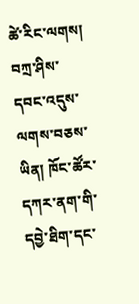ཚེ་རིང་ལགས། བཀྲ་ཤིས་དབང་འདུས་ལགས་བཅས་ཡིན། ཁོང་ཚོར་དཀར་ནག་གི་དབྱེ་ཐིག་དང་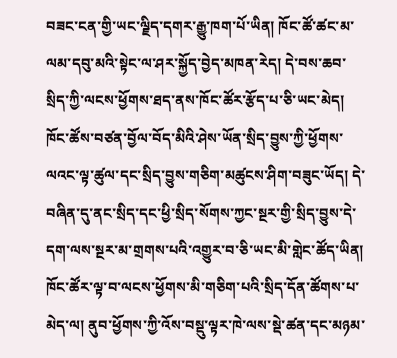བཟང་ངན་གྱི་ཡང་ལྗིད་དགར་རྒྱུ་ཁག་པོ་ཡིན། ཁོང་ཚོ་ཚང་མ་ལམ་དབུ་མའི་སྟེང་ལ་ཤར་སྐྱོད་བྱེད་མཁན་རེད། དེ་བས་ཆབ་སྲིད་ཀྱི་ལངས་ཕྱོགས་ཐད་ནས་ཁོང་ཚོར་རྩོད་པ་ཅི་ཡང་མེད། ཁོང་ཚོས་བཙན་བྱོལ་བོད་མིའི་ཤེས་ཡོན་སྲིད་བྱུས་ཀྱི་ཕྱོགས་ལའང་ལྟ་ཚུལ་དང་སྲིད་བྱུས་གཅིག་མཚུངས་ཤིག་བཟུང་ཡོད། དེ་བཞིན་དུ་ནང་སྲིད་དང་ཕྱི་སྲིད་སོགས་ཀྱང་སྔར་གྱི་སྲིད་བྱུས་དེ་དག་ལས་སྔར་མ་གྲགས་པའི་འགྱུར་བ་ཅི་ཡང་མི་གླེང་ཚོད་ཡིན།
ཁོང་ཚོར་ལྟ་བ་ལངས་ཕྱོགས་མི་གཅིག་པའི་སྲིད་དོན་ཚོགས་པ་མེད་ལ། ནུབ་ཕྱོགས་ཀྱི་འོས་བསྡུ་ལྟར་ཁེ་ལས་སྡེ་ཚན་དང་མཉམ་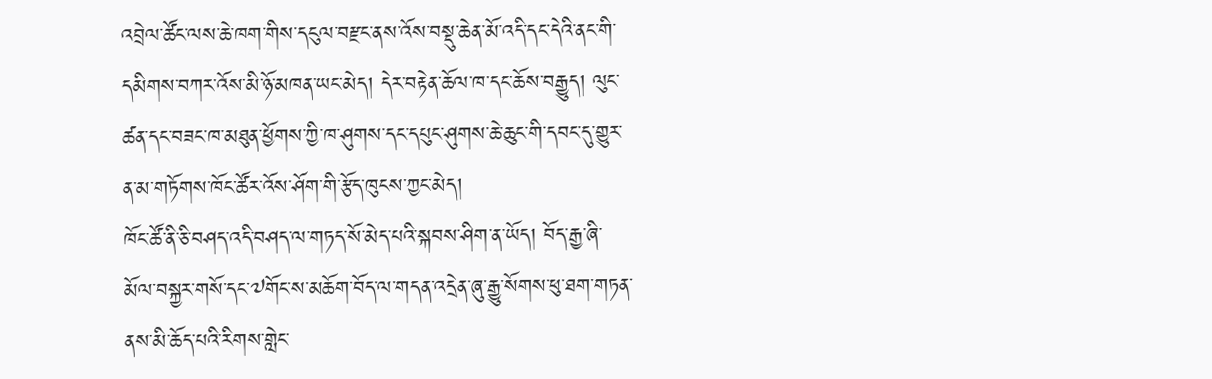འབྲེལ་ཚོང་ལས་ཆེ་ཁག་གིས་དངུལ་བརྫང་ནས་འོས་བསྡུ་ཆེན་མོ་འདི་དང་དེའི་ནང་གི་དམིགས་བཀར་འོས་མི་ཉོ་མཁན་ཡང་མེད། དེར་བརྟེན་ཆོལ་ཁ་དང་ཆོས་བརྒྱུད། ལུང་ཚན་དང་བཟང་ཁ་མཐུན་ཕྱོགས་ཀྱི་ཁ་ཤུགས་དང་དཔུང་ཤུགས་ཆེ་ཆུང་གི་དབང་དུ་གྱུར་ན་མ་གཏོགས་ཁོང་ཚོར་འོས་ཤོག་གི་རྩོད་ཁུངས་ཀྱང་མེད།
ཁོང་ཚོ་ནི་ཅི་བཤད་འདི་བཤད་ལ་གཏད་སོ་མེད་པའི་སྐབས་ཤིག་ན་ཡོད། བོད་རྒྱ་ཞི་མོལ་བསྐྱར་གསོ་དང་༧གོང་ས་མཆོག་བོད་ལ་གདན་འདྲེན་ཞུ་རྒྱུ་སོགས་ཕུ་ཐག་གཏན་ནས་མི་ཆོད་པའི་རིགས་གླེང་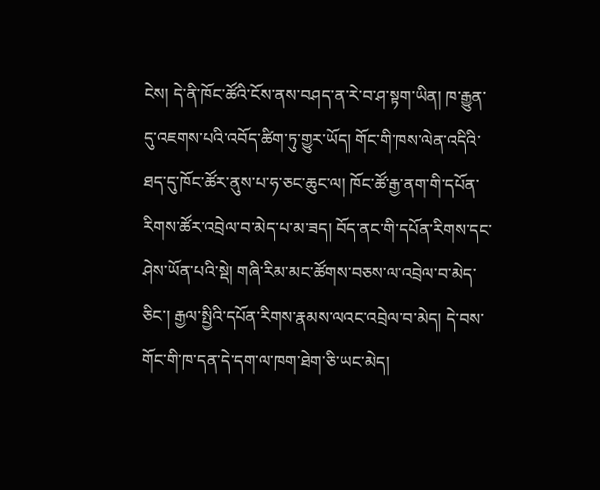ངེས། དེ་ནི་ཁོང་ཚོའི་ངོས་ནས་བཤད་ན་རེ་བ་ཤ་སྟག་ཡིན། ཁ་རྒྱུན་དུ་འཇགས་པའི་འབོད་ཚིག་ཏུ་གྱུར་ཡོད། གོང་གི་ཁས་ལེན་འདིའི་ཐད་དུ་ཁོང་ཚོར་ནུས་པ་ཧ་ཅང་ཆུང་ལ། ཁོང་ཚོ་རྒྱ་ནག་གི་དཔོན་རིགས་ཚོར་འབྲེལ་བ་མེད་པ་མ་ཟད། བོད་ནང་གི་དཔོན་རིགས་དང་ཤེས་ཡོན་པའི་སྡེ། གཞི་རིམ་མང་ཚོགས་བཅས་ལ་འབྲེལ་བ་མེད་ཅིང་། རྒྱལ་སྤྱིའི་དཔོན་རིགས་རྣམས་ལའང་འབྲེལ་བ་མེད། དེ་བས་གོང་གི་ཁ་དན་དེ་དག་ལ་ཁག་ཐེག་ཅི་ཡང་མེད།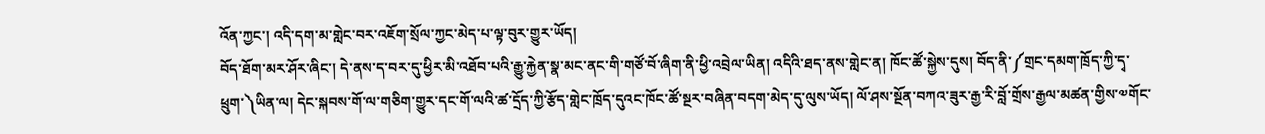འོན་ཀྱང་། འདི་དག་མ་གླེང་བར་འཇོག་སྲོལ་ཀྱང་མེད་པ་ལྟ་བུར་གྱུར་ཡོད།
བོད་ཐོག་མར་ཤོར་ཞིང་། དེ་ནས་ད་བར་དུ་ཕྱིར་མི་འཐོབ་པའི་རྒྱུ་རྐྱེན་སྣ་མང་ནང་གི་གཙོ་བོ་ཞིག་ནི་ཕྱི་འབྲེལ་ཡིན། འདིའི་ཐད་ནས་གླེང་ན། ཁོང་ཚོ་སྐྱེས་དུས། བོད་ནི་༼གྲང་དམག་ཁྲོད་ཀྱི་དྭ་ཕྲུག་༽ཡིན་ལ། དེང་སྐབས་གོ་ལ་གཅིག་གྱུར་དང་གོ་ལའི་ཚ་དྲོད་ཀྱི་རྩོད་གླེང་ཁྲོད་དུའང་ཁོང་ཚོ་སྔར་བཞིན་བདག་མེད་དུ་ལུས་ཡོད། ལོ་ཤས་སྔོན་བཀའ་ཟུར་རྒྱ་རི་བློ་གྲོས་རྒྱལ་མཚན་གྱིས་༧གོང་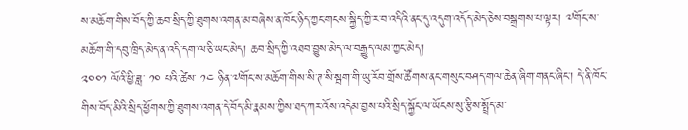ས་མཆོག་གིས་བོད་ཀྱི་ཆབ་སྲིད་ཀྱི་ཐུགས་འགན་མ་བཞེས་ན་ཁོང་ཉིད་ཀྱང་གངས་སྐྱིད་ཀྱི་ར་བ་འདིའི་ནང་དུ་འདུག་འདོད་མེད་ཅེས་བསྒྲགས་པ་ལྟར། ༧གོང་ས་མཆོག་གི་དབུ་ཁྲིད་མེད་ན་འདི་དག་ལ་ཅི་ཡང་མེད། ཆབ་སྲིད་ཀྱི་འཐབ་བྱུས་མེད་ལ་བརྒྱུད་ལམ་ཀྱང་མེད།
༢༠༠༡ ལོའི་ཕྱི་ཟླ་ ༡༠ པའི་ཚེས་ ༡༤ ཉིན་༧གོང་ས་མཆོག་གིས་སི་ཊ་སི་སྦག་གི་ཡུ་རོབ་གྲོས་ཚོགས་ནང་གསུང་བཤད་གལ་ཆེན་ཞིག་གནང་ཞིང་། དེ་ནི་ཁོང་གིས་བོད་མིའི་སྲིད་ཕྱོགས་ཀྱི་ཐུགས་འགན་དེ་བོད་མི་རྣམས་ཀྱིས་ཐད་ཀར་འོས་འདེམ་བྱས་པའི་སྲིད་སྐྱོང་ལ་ཡོངས་སུ་རྩིས་སྤྲོད་མ་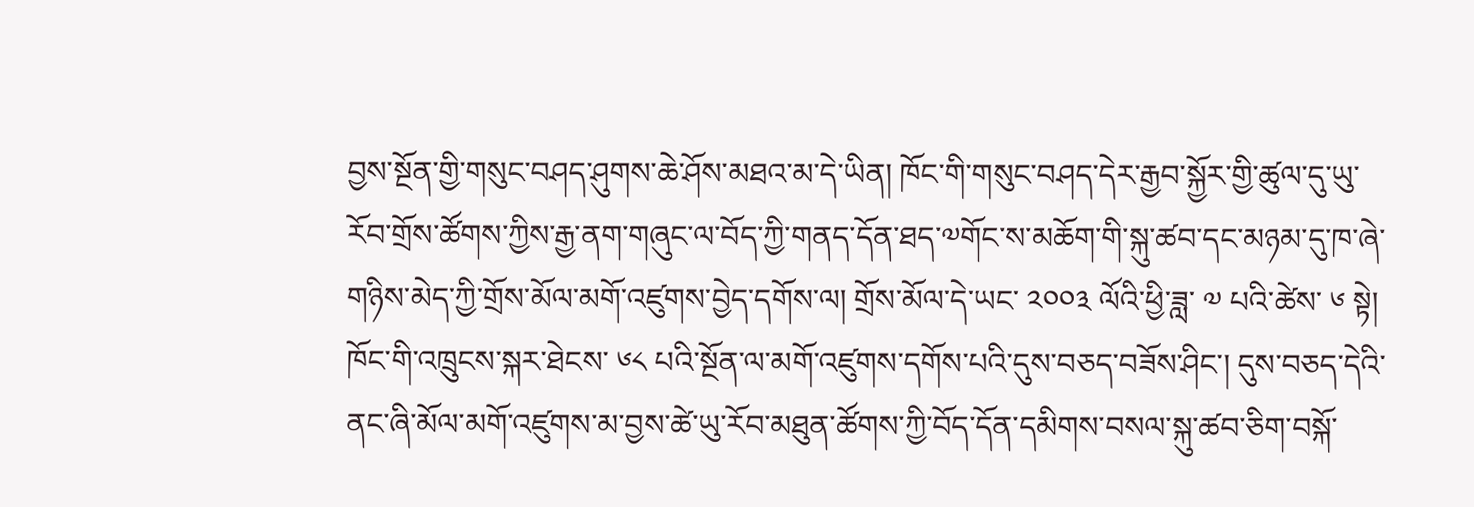བྱས་སྔོན་གྱི་གསུང་བཤད་ཤུགས་ཆེ་ཤོས་མཐའ་མ་དེ་ཡིན། ཁོང་གི་གསུང་བཤད་དེར་རྒྱབ་སྐྱོར་གྱི་ཚུལ་དུ་ཡུ་རོབ་གྲོས་ཚོགས་ཀྱིས་རྒྱ་ནག་གཞུང་ལ་བོད་ཀྱི་གནད་དོན་ཐད་༧གོང་ས་མཆོག་གི་སྐུ་ཚབ་དང་མཉམ་དུ་ཁ་ཞེ་གཉིས་མེད་ཀྱི་གྲོས་མོལ་མགོ་འཛུགས་བྱེད་དགོས་ལ། གྲོས་མོལ་དེ་ཡང་ ༢༠༠༣ ལོའི་ཕྱི་ཟླ་ ༧ པའི་ཚེས་ ༦ སྟེ། ཁོང་གི་འཁྲུངས་སྐར་ཐེངས་ ༦༨ པའི་སྔོན་ལ་མགོ་འཛུགས་དགོས་པའི་དུས་བཅད་བཟོས་ཤིང་། དུས་བཅད་དེའི་ནང་ཞི་མོལ་མགོ་འཛུགས་མ་བྱས་ཚེ་ཡུ་རོབ་མཐུན་ཚོགས་ཀྱི་བོད་དོན་དམིགས་བསལ་སྐུ་ཚབ་ཅིག་བསྐོ་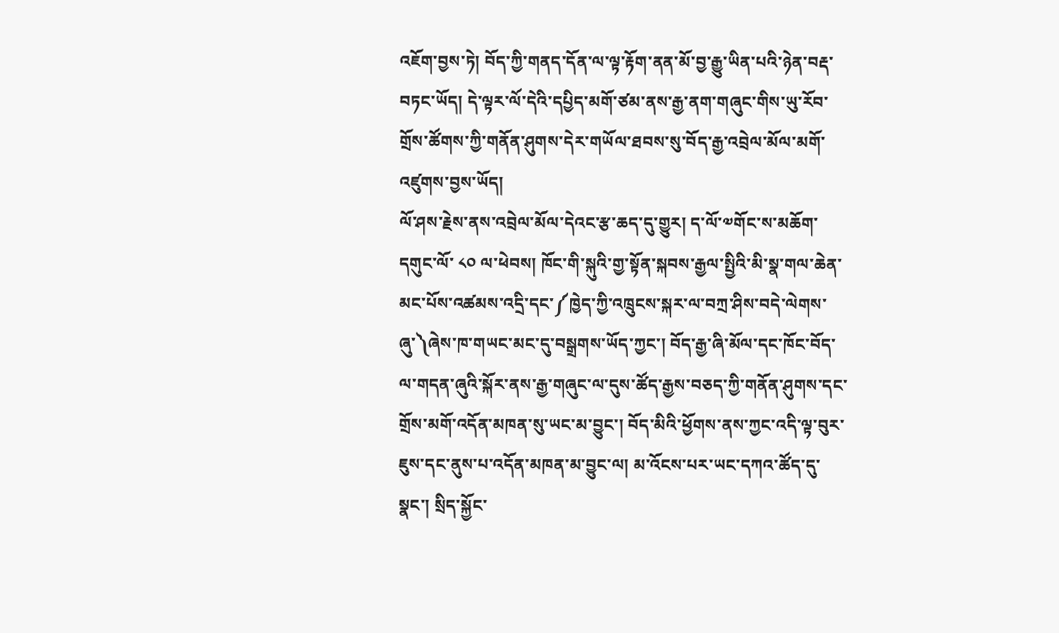འཇོག་བྱས་ཏེ། བོད་ཀྱི་གནད་དོན་ལ་ལྟ་རྟོག་ནན་མོ་བྱ་རྒྱུ་ཡིན་པའི་ཉེན་བརྡ་བཏང་ཡོད། དེ་ལྟར་ལོ་དེའི་དཔྱིད་མགོ་ཙམ་ནས་རྒྱ་ནག་གཞུང་གིས་ཡུ་རོབ་གྲོས་ཚོགས་ཀྱི་གནོན་ཤུགས་དེར་གཡོལ་ཐབས་སུ་བོད་རྒྱ་འབྲེལ་མོལ་མགོ་འཛུགས་བྱས་ཡོད།
ལོ་ཤས་རྗེས་ནས་འབྲེལ་མོལ་དེའང་རྩ་ཆད་དུ་གྱུར། ད་ལོ་༧གོང་ས་མཆོག་དགུང་ལོ་ ༨༠ ལ་ཕེབས། ཁོང་གི་སྐུའི་གྱ་སྟོན་སྐབས་རྒྱལ་སྤྱིའི་མི་སྣ་གལ་ཆེན་མང་པོས་འཚམས་འདྲི་དང་༼ཁྱེད་ཀྱི་འཁྲུངས་སྐར་ལ་བཀྲ་ཤིས་བདེ་ལེགས་ཞུ་༽ཞེས་ཁ་གཡང་མང་དུ་བསྒྲགས་ཡོད་ཀྱང་། བོད་རྒྱ་ཞི་མོལ་དང་ཁོང་བོད་ལ་གདན་ཞུའི་སྐོར་ནས་རྒྱ་གཞུང་ལ་དུས་ཚོད་རྒྱས་བཅད་ཀྱི་གནོན་ཤུགས་དང་གྲོས་མགོ་འདོན་མཁན་སུ་ཡང་མ་བྱུང་། བོད་མིའི་ཕྱོགས་ནས་ཀྱང་འདི་ལྟ་བུར་ཇུས་དང་ནུས་པ་འདོན་མཁན་མ་བྱུང་ལ། མ་འོངས་པར་ཡང་དཀའ་ཚོད་དུ་སྣང་། སྲིད་སྐྱོང་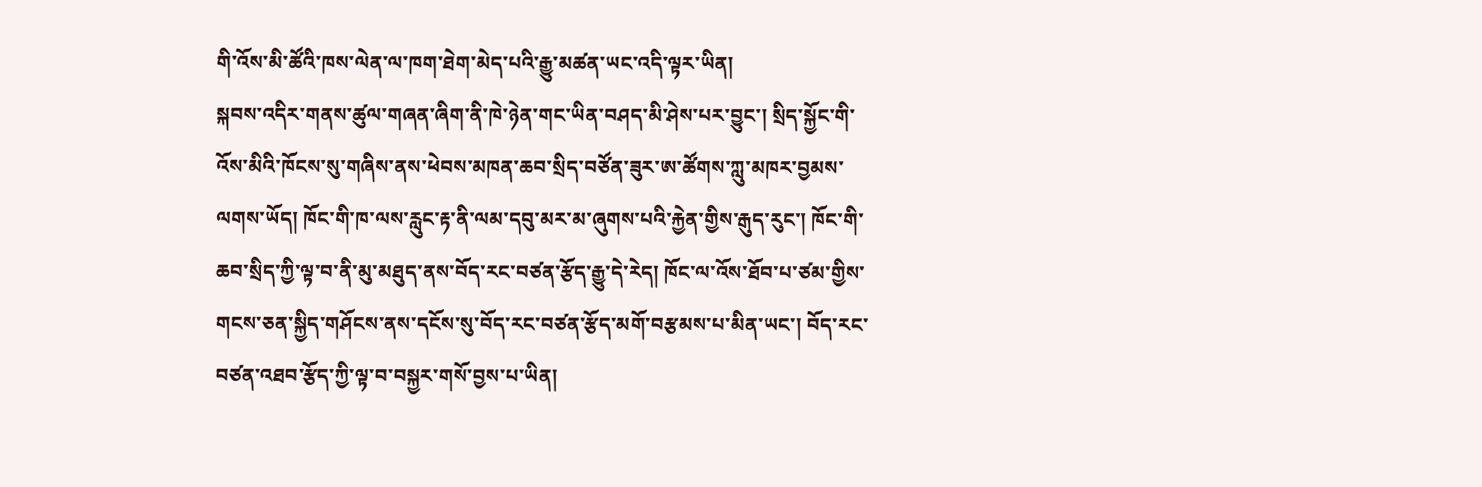གི་འོས་མི་ཚོའི་ཁས་ལེན་ལ་ཁག་ཐེག་མེད་པའི་རྒྱུ་མཚན་ཡང་འདི་ལྟར་ཡིན།
སྐབས་འདིར་གནས་ཚུལ་གཞན་ཞིག་ནི་ཁེ་ཉེན་གང་ཡིན་བཤད་མི་ཤེས་པར་བྱུང་། སྲིད་སྐྱོང་གི་འོས་མིའི་ཁོངས་སུ་གཞིས་ནས་ཕེབས་མཁན་ཆབ་སྲིད་བཙོན་ཟུར་ཨ་ཚོགས་ཀླུ་མཁར་བྱམས་ལགས་ཡོད། ཁོང་གི་ཁ་ལས་རླུང་རྟ་ནི་ལམ་དབུ་མར་མ་ཞུགས་པའི་རྐྱེན་གྱིས་རྒུད་རུང་། ཁོང་གི་ཆབ་སྲིད་ཀྱི་ལྟ་བ་ནི་མུ་མཐུད་ནས་བོད་རང་བཙན་རྩོད་རྒྱུ་དེ་རེད། ཁོང་ལ་འོས་ཐོབ་པ་ཙམ་གྱིས་གངས་ཅན་སྐྱིད་གཤོངས་ནས་དངོས་སུ་བོད་རང་བཙན་རྩོད་མགོ་བརྩམས་པ་མིན་ཡང་། བོད་རང་བཙན་འཐབ་རྩོད་ཀྱི་ལྟ་བ་བསྐྱར་གསོ་བྱས་པ་ཡིན།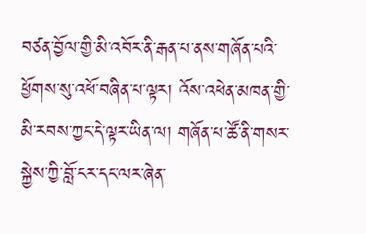བཙན་བྱོལ་གྱི་མི་འབོར་ནི་རྒན་པ་ནས་གཞོན་པའི་ཕྱོགས་སུ་འཕོ་བཞིན་པ་ལྟར། འོས་འཕེན་མཁན་གྱི་མི་རབས་ཀྱང་དེ་ལྟར་ཡིན་ལ། གཞོན་པ་ཚོ་ནི་གསར་སྐྱེས་ཀྱི་བློ་ངར་དང་ལར་ཞེན་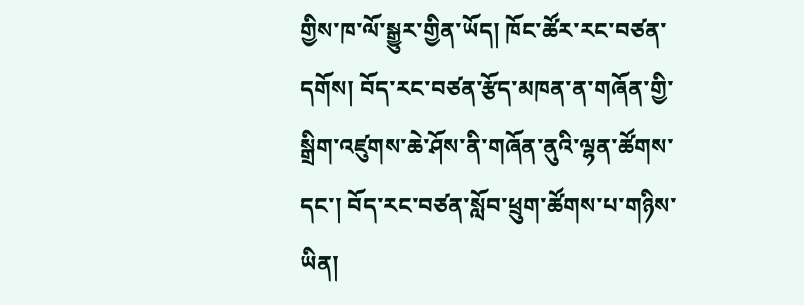གྱིས་ཁ་ལོ་སྒྱུར་གྱིན་ཡོད། ཁོང་ཚོར་རང་བཙན་དགོས། བོད་རང་བཙན་རྩོད་མཁན་ན་གཞོན་གྱི་སྒྲིག་འཛུགས་ཆེ་ཤོས་ནི་གཞོན་ནུའི་ལྷན་ཚོགས་དང་། བོད་རང་བཙན་སློབ་ཕྲུག་ཚོགས་པ་གཉིས་ཡིན།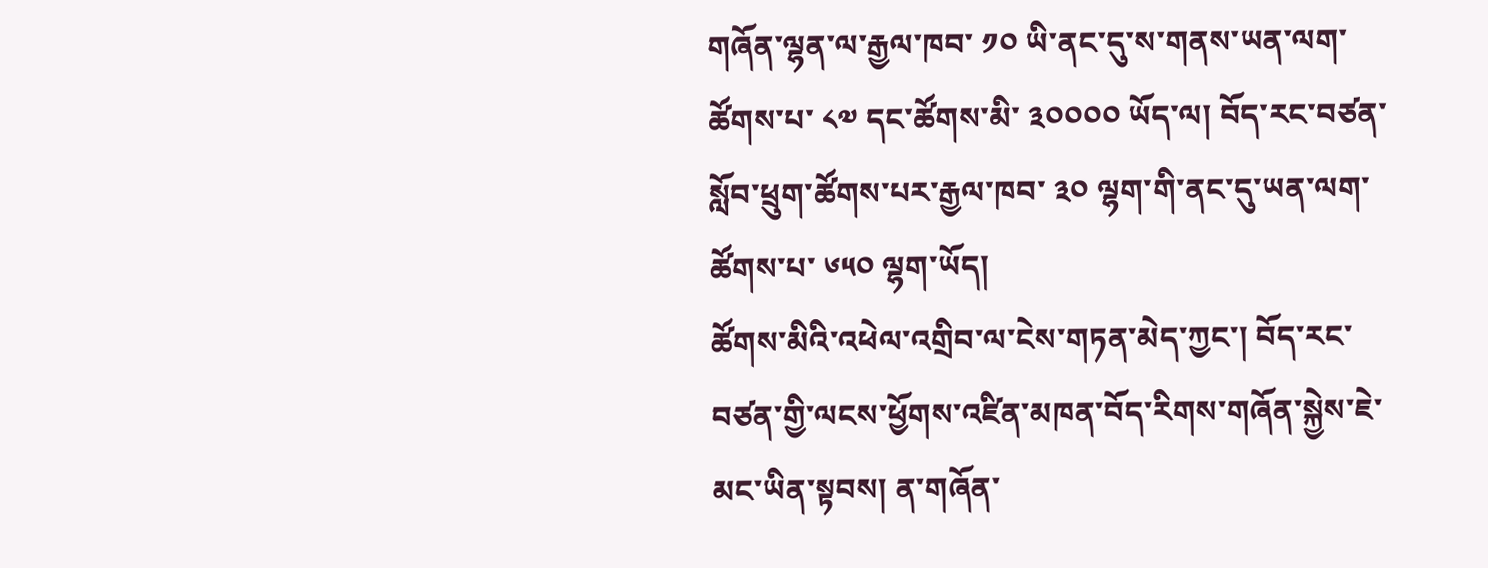གཞོན་ལྷན་ལ་རྒྱལ་ཁབ་ ༡༠ ཡི་ནང་དུ་ས་གནས་ཡན་ལག་ཚོགས་པ་ ༨༧ དང་ཚོགས་མི་ ༣༠༠༠༠ ཡོད་ལ། བོད་རང་བཙན་སློབ་ཕྲུག་ཚོགས་པར་རྒྱལ་ཁབ་ ༣༠ ལྷག་གི་ནང་དུ་ཡན་ལག་ཚོགས་པ་ ༦༥༠ ལྷག་ཡོད།
ཚོགས་མིའི་འཕེལ་འགྲིབ་ལ་ངེས་གཏན་མེད་ཀྱང་། བོད་རང་བཙན་གྱི་ལངས་ཕྱོགས་འཛིན་མཁན་བོད་རིགས་གཞོན་སྐྱེས་ཇེ་མང་ཡིན་སྟབས། ན་གཞོན་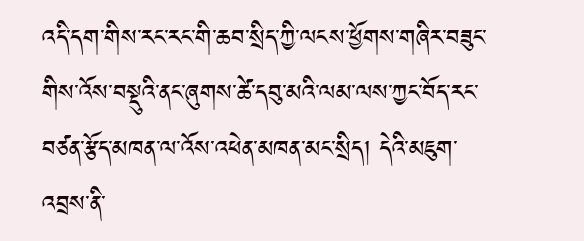འདི་དག་གིས་རང་རང་གི་ཆབ་སྲིད་ཀྱི་ལངས་ཕྱོགས་གཞིར་བཟུང་གིས་འོས་བསྡུའི་ནང་ཞུགས་ཚེ་དབུ་མའི་ལམ་ལས་ཀྱང་བོད་རང་བཙན་རྩོད་མཁན་ལ་འོས་འཕེན་མཁན་མང་སྲིད། དེའི་མཇུག་འབྲས་ནི་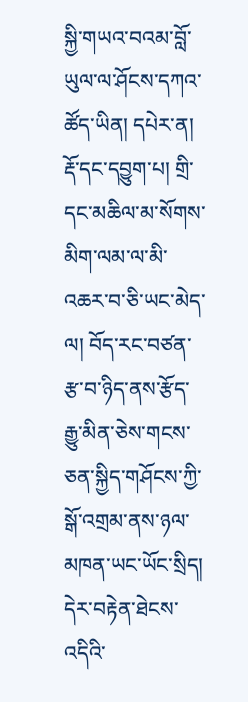སྐྱི་གཡའ་བའམ་བློ་ཡུལ་ལ་ཤོངས་དཀའ་ཚོད་ཡིན། དཔེར་ན། རྡོ་དང་དབྱུག་པ། གྲི་དང་མཆིལ་མ་སོགས་མིག་ལམ་ལ་མི་འཆར་བ་ཅི་ཡང་མེད་ལ། བོད་རང་བཙན་རྩ་བ་ཉིད་ནས་རྩོད་རྒྱུ་མིན་ཅེས་གངས་ཅན་སྐྱིད་གཤོངས་ཀྱི་སྒོ་འགྲམ་ནས་ཉལ་མཁན་ཡང་ཡོང་སྲིད།
དེར་བརྟེན་ཐེངས་འདིའི་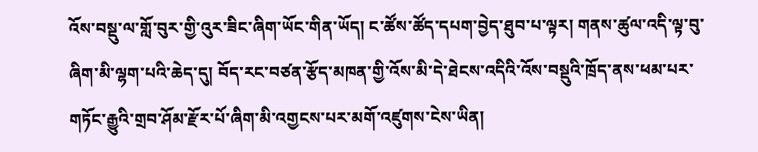འོས་བསྡུ་ལ་གློ་བུར་གྱི་འུར་ཟིང་ཞིག་ཡོང་གིན་ཡོད། ང་ཚོས་ཚོད་དཔག་བྱེད་ཐུབ་པ་ལྟར། གནས་ཚུལ་འདི་ལྟ་བུ་ཞིག་མི་ལྷག་པའི་ཆེད་དུ། བོད་རང་བཙན་རྩོད་མཁན་གྱི་འོས་མི་དེ་ཐེངས་འདིའི་འོས་བསྡུའི་ཁྲོད་ནས་ཕམ་པར་གཏོང་རྒྱུའི་གྲབ་ཤོམ་རྫོར་པོ་ཞིག་མི་འགྱངས་པར་མགོ་འཛུགས་ངེས་ཡིན།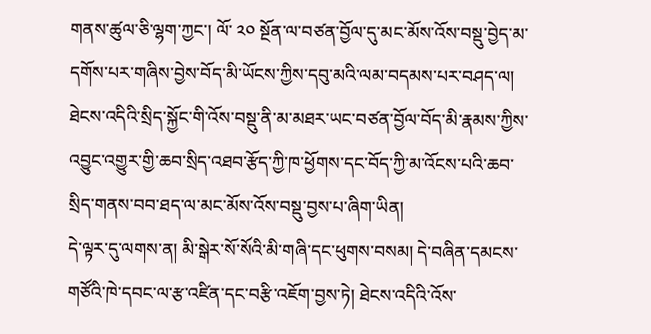གནས་ཚུལ་ཅི་ལྷག་ཀྱང་། ལོ་ ༢༠ སྔོན་ལ་བཙན་བྱོལ་དུ་མང་མོས་འོས་བསྡུ་བྱེད་མ་དགོས་པར་གཞིས་བྱེས་བོད་མི་ཡོངས་ཀྱིས་དབུ་མའི་ལམ་བདམས་པར་བཤད་ལ། ཐེངས་འདིའི་སྲིད་སྐྱོང་གི་འོས་བསྡུ་ནི་མ་མཐར་ཡང་བཙན་བྱོལ་བོད་མི་རྣམས་ཀྱིས་འབྱུང་འགྱུར་གྱི་ཆབ་སྲིད་འཐབ་རྩོད་ཀྱི་ཁ་ཕྱོགས་དང་བོད་ཀྱི་མ་འོངས་པའི་ཆབ་སྲིད་གནས་བབ་ཐད་ལ་མང་མོས་འོས་བསྡུ་བྱས་པ་ཞིག་ཡིན།
དེ་ལྟར་དུ་ལགས་ན། མི་སྒེར་སོ་སོའི་མི་གཞི་དང་ཕུགས་བསམ། དེ་བཞིན་དམངས་གཙོའི་ཁེ་དབང་ལ་རྩ་འཛིན་དང་བརྩི་འཇོག་བྱས་ཏེ། ཐེངས་འདིའི་འོས་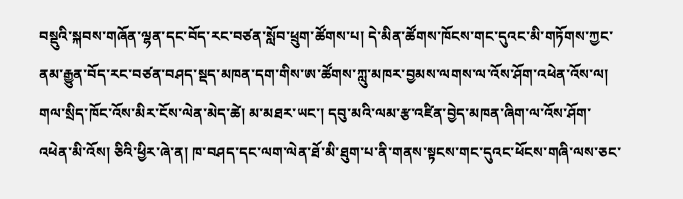བསྡུའི་སྐབས་གཞོན་ལྷན་དང་བོད་རང་བཙན་སློབ་ཕྲུག་ཚོགས་པ། དེ་མིན་ཚོགས་ཁོངས་གང་དུའང་མི་གཏོགས་ཀྱང་ནམ་རྒྱུན་བོད་རང་བཙན་བཤད་སྡད་མཁན་དག་གིས་ཨ་ཚོགས་ཀླུ་མཁར་བྱམས་ལགས་ལ་འོས་ཤོག་འཕེན་འོས་ལ། གལ་སྲིད་ཁོང་འོས་མིར་ངོས་ལེན་མེད་ཚེ། མ་མཐར་ཡང་། དབུ་མའི་ལམ་རྩ་འཛིན་བྱེད་མཁན་ཞིག་ལ་འོས་ཤོག་འཕེན་མི་འོས། ཅིའི་ཕྱིར་ཞེ་ན། ཁ་བཤད་དང་ལག་ལེན་ཐོ་མི་ཐུག་པ་ནི་གནས་སྟངས་གང་དུའང་ཕོངས་གཞི་ལས་ཅང་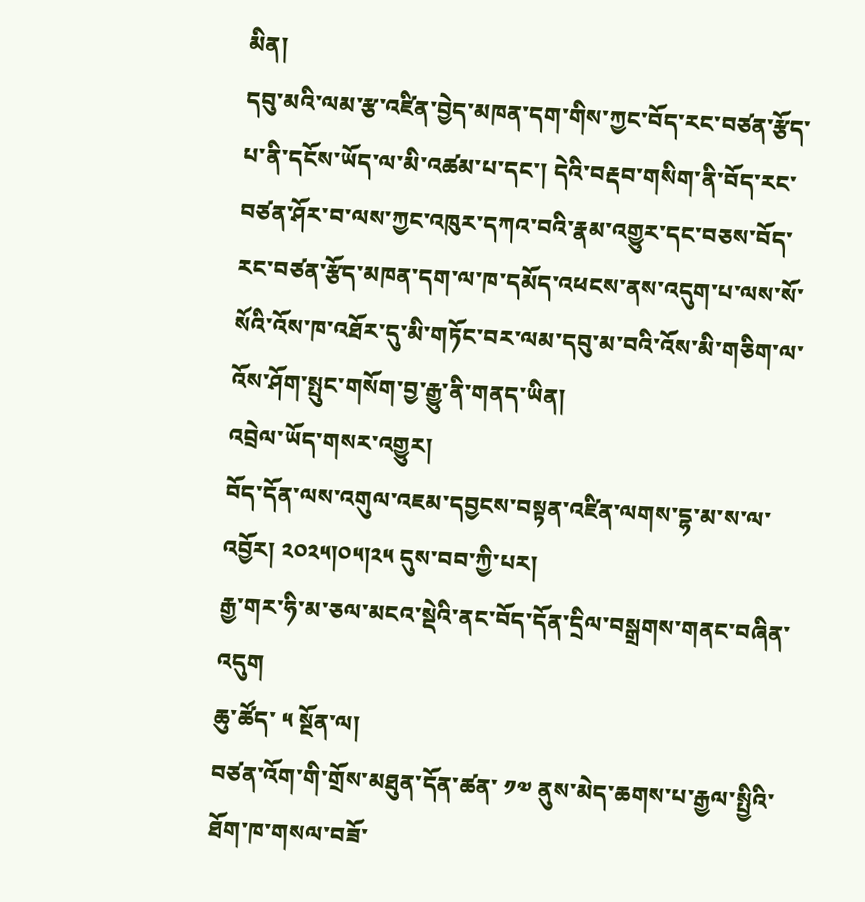མིན།
དབུ་མའི་ལམ་རྩ་འཛིན་བྱེད་མཁན་དག་གིས་ཀྱང་བོད་རང་བཙན་རྩོད་པ་ནི་དངོས་ཡོད་ལ་མི་འཚམ་པ་དང་། དེའི་བརྡབ་གསིག་ནི་བོད་རང་བཙན་ཤོར་བ་ལས་ཀྱང་འཁུར་དཀའ་བའི་རྣམ་འགྱུར་དང་བཅས་བོད་རང་བཙན་རྩོད་མཁན་དག་ལ་ཁ་དམོད་འཕངས་ནས་འདུག་པ་ལས་སོ་སོའི་འོས་ཁ་འཐོར་དུ་མི་གཏོང་བར་ལམ་དབུ་མ་བའི་འོས་མི་གཅིག་ལ་འོས་ཤོག་སྤུང་གསོག་བྱ་རྒྱུ་ནི་གནད་ཡིན།
འབྲེལ་ཡོད་གསར་འགྱུར།
བོད་དོན་ལས་འགུལ་འཇམ་དབྱངས་བསྟན་འཛིན་ལགས་དྷ་མ་ས་ལ་འབྱོར། ༢༠༢༥།༠༥།༢༥ དུས་བབ་ཀྱི་པར།
རྒྱ་གར་ཧི་མ་ཅལ་མངའ་སྡེའི་ནང་བོད་དོན་དྲིལ་བསྒྲགས་གནང་བཞིན་འདུག
ཆུ་ཚོད་ ༥ སྔོན་ལ།
བཙན་འོག་གི་གྲོས་མཐུན་དོན་ཚན་ ༡༧ ནུས་མེད་ཆགས་པ་རྒྱལ་སྤྱིའི་ཐོག་ཁ་གསལ་བཟོ་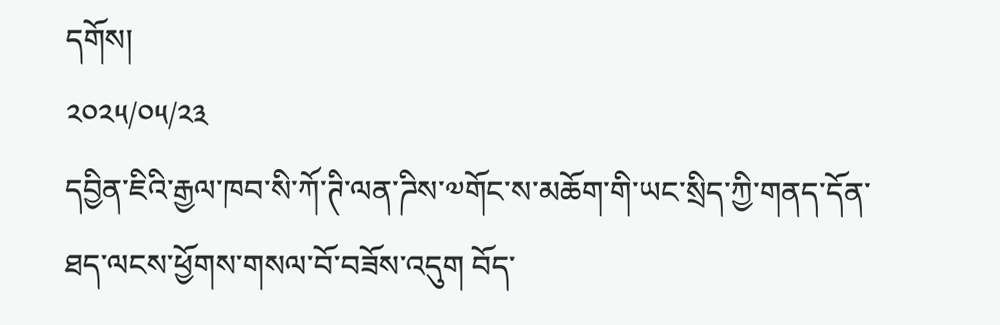དགོས།
༢༠༢༥/༠༥/༢༣
དབྱིན་ཇིའི་རྒྱལ་ཁབ་སི་ཀོ་ཊི་ལན་ཌིས་༧གོང་ས་མཆོག་གི་ཡང་སྲིད་ཀྱི་གནད་དོན་ཐད་ལངས་ཕྱོགས་གསལ་བོ་བཟོས་འདུག བོད་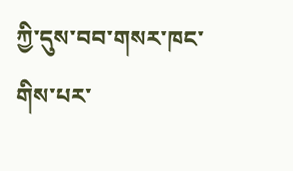ཀྱི་དུས་བབ་གསར་ཁང་གིས་པར་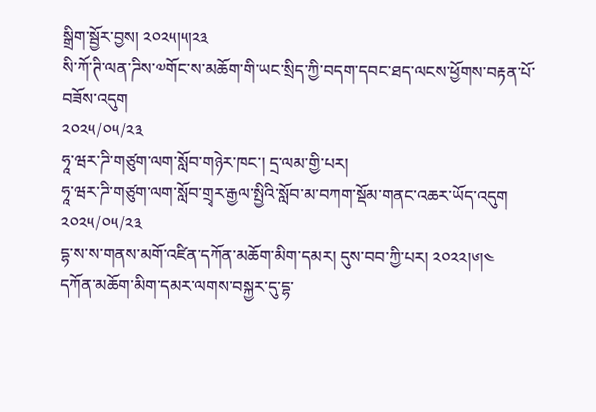སྒྲིག་སྦྱོར་བྱས། ༢༠༢༥།༥།༢༣
སི་ཀོ་ཊི་ལན་ཌིས་༧གོང་ས་མཆོག་གི་ཡང་སྲིད་ཀྱི་བདག་དབང་ཐད་ལངས་ཕྱོགས་བརྟན་པོ་བཟོས་འདུག
༢༠༢༥/༠༥/༢༣
ཧཱ་ཝར་ཌི་གཙུག་ལག་སློབ་གཉེར་ཁང་། དྲ་ལམ་གྱི་པར།
ཧཱ་ཝར་ཌི་གཙུག་ལག་སློབ་གྲྭར་རྒྱལ་སྤྱིའི་སློབ་མ་བཀག་སྡོམ་གནང་འཆར་ཡོད་འདུག
༢༠༢༥/༠༥/༢༣
དྷ་ས་ས་གནས་མགོ་འཛིན་དཀོན་མཆོག་མིག་དམར། དུས་བབ་ཀྱི་པར། ༢༠༢༢།༦།༤
དཀོན་མཆོག་མིག་དམར་ལགས་བསྐྱར་དུ་དྷ་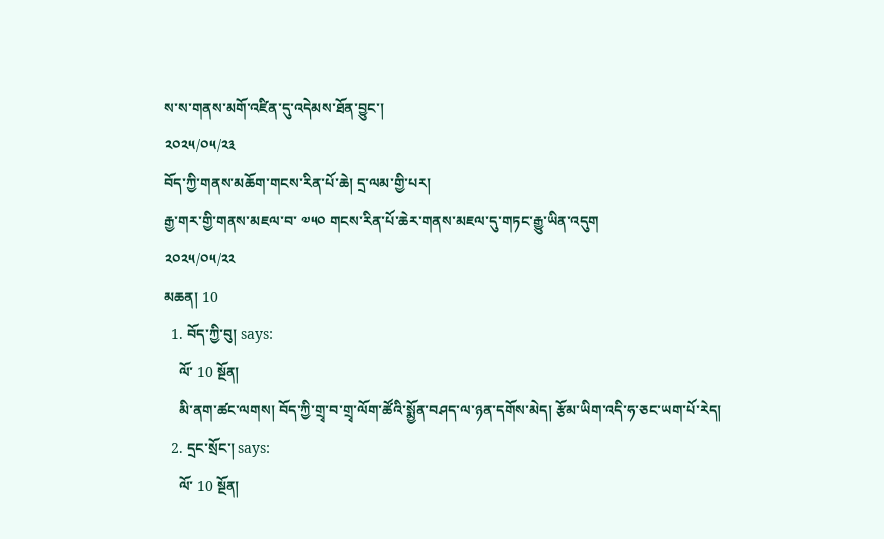ས་ས་གནས་མགོ་འཛིན་དུ་འདེམས་ཐོན་བྱུང་།
༢༠༢༥/༠༥/༢༣
བོད་ཀྱི་གནས་མཆོག་གངས་རིན་པོ་ཆེ། དྲ་ལམ་གྱི་པར།
རྒྱ་གར་གྱི་གནས་མཇལ་བ་ ༧༥༠ གངས་རིན་པོ་ཆེར་གནས་མཇལ་དུ་གཏང་རྒྱུ་ཡིན་འདུག
༢༠༢༥/༠༥/༢༢
མཆན། 10
  1. བོད་ཀྱི་བུ། says:
    ལོ་ 10 སྔོན།
    མི་ནག་ཚང་ལགས། བོད་ཀྱི་གྲྭ་བ་གྲྭ་ལོག་ཚོའི་སྨྱོན་བཤད་ལ་ཉན་དགོས་མེད། རྩོམ་ཡིག་འདི་ཧ་ཅང་ཡག་པོ་རེད།
  2. དྲང་སྲོང་། says:
    ལོ་ 10 སྔོན།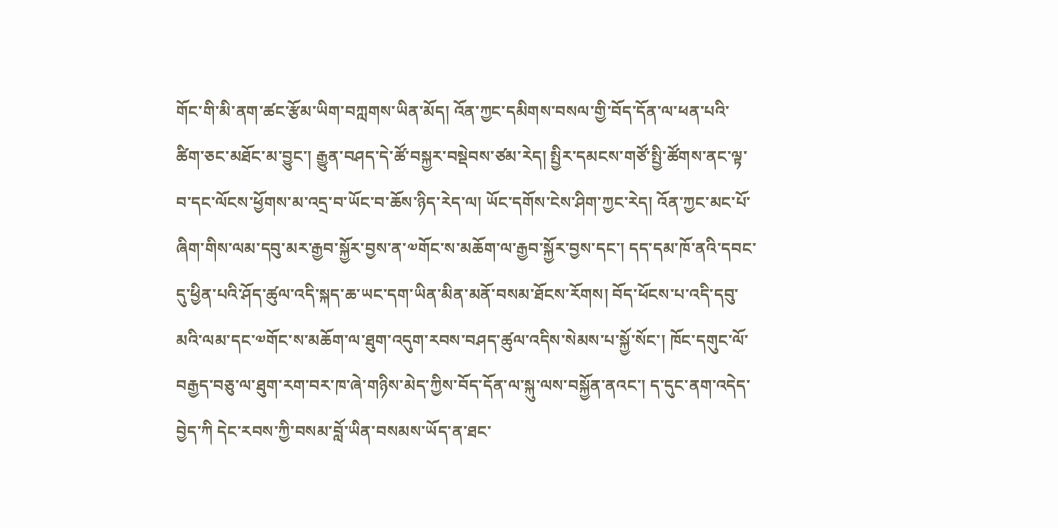གོང་གི་མི་ནག་ཚང་རྩོམ་ཡིག་བཀླགས་ཡིན་མོད། འོན་ཀྱང་དམིགས་བསལ་གྱི་བོད་དོན་ལ་ཕན་པའི་ཚིག་ཅང་མཐོང་མ་བྱུང་། རྒྱུན་བཤད་དེ་ཚོ་བསྐྱར་བསྡེབས་ཙམ་རེད། སྤྱིར་དམངས་གཙོ་སྤྱི་ཚོགས་ནང་ལྟ་བ་དང་ལོངས་ཕྱོགས་མ་འདྲ་བ་ཡོང་བ་ཆོས་ཉིད་རེད་ལ། ཡོང་དགོས་ངེས་ཤིག་ཀྱང་རེད། འོན་ཀྱང་མང་པོ་ཞིག་གིས་ལམ་དབུ་མར་རྒྱབ་སྐྱོར་བྱས་ན་༧གོང་ས་མཆོག་ལ་རྒྱབ་སྐྱོར་བྱས་དང་། དད་དམ་ཁོ་ནའི་དབང་དུ་ཕྱིན་པའི་ཤོད་ཚུལ་འདི་སྐད་ཆ་ཡང་དག་ཡིན་མིན་མནོ་བསམ་ཐོངས་རོགས། བོད་ཕོངས་པ་འདི་དབུ་མའི་ལམ་དང་༧གོང་ས་མཆོག་ལ་ཐུག་འདུག་རབས་བཤད་ཚུལ་འདིས་སེམས་པ་སྐྱོ་སོང་། ཁོང་དགུང་ལོ་བརྒྱད་བཅུ་ལ་ཐུག་རག་བར་ཁ་ཞེ་གཉིས་མེད་ཀྱིས་བོད་དོན་ལ་སྐུ་ལས་བསྐྱོན་ནའང་། ད་དུང་ནག་འདེད་བྱེད་ཀི དེང་རབས་ཀྱི་བསམ་བློ་ཡིན་བསམས་ཡོད་ན་ཐང་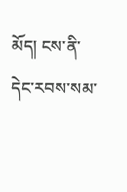མོད། ངས་ནི་དེང་རབས་སམ་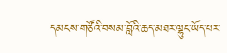དམངས་གཙོའི་བསམ་བློའི་ཆད་མཐར་ལྷུང་ཡོད་པར་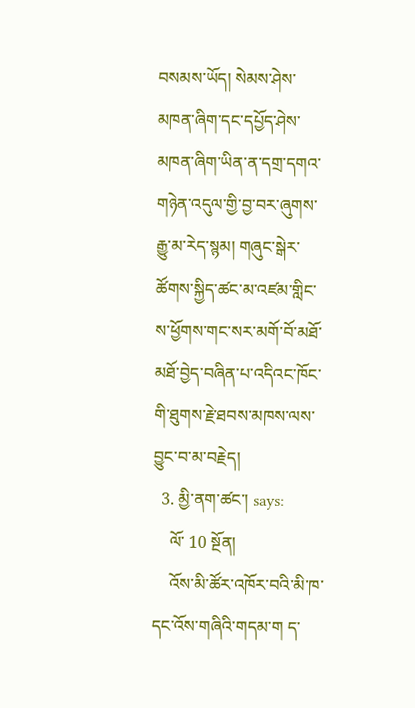བསམས་ཡོད། སེམས་ཤེས་མཁན་ཞིག་དང་དཔྱོད་ཤེས་མཁན་ཞིག་ཡིན་ན་དགྲ་དགའ་གཉེན་འདུལ་གྱི་བྱ་བར་ཞུགས་རྒྱུ་མ་རེད་སྙམ། གཞུང་སྒེར་ཚོགས་སྐྱིད་ཚང་མ་འཛམ་གླིང་ས་ཕྱོགས་གང་སར་མགོ་བོ་མཐོ་མཐོ་བྱེད་བཞིན་པ་འདིའང་ཁོང་གི་ཐུགས་རྗེ་ཐབས་མཁས་ལས་བྱུང་བ་མ་བརྗེད།
  3. མྱི་ནག་ཚང་། says:
    ལོ་ 10 སྔོན།
    འོས་མི་ཚོར་འཁོར་བའི་མི་ཁ་དང་འོས་གཞིའི་གདམ་ག ད་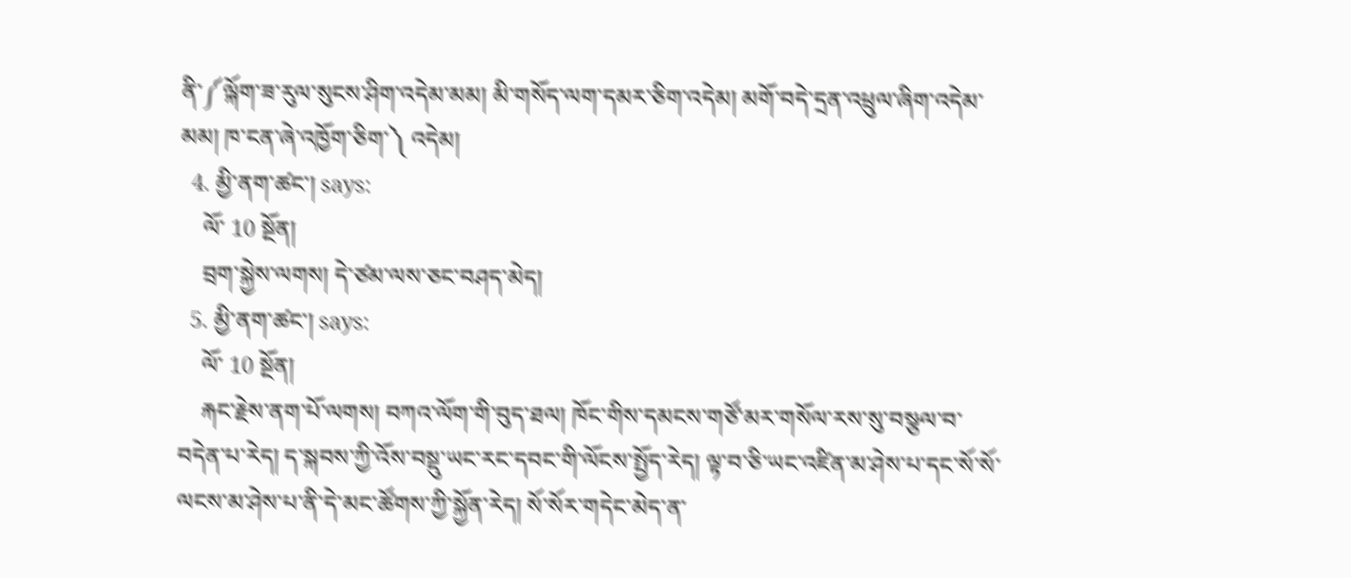ནི་༼ལྐོག་ཟ་རུལ་སུངས་ཤིག་འདེམ་མམ། མི་གསོད་ལག་དམར་ཅིག་འདེམ། མགོ་བདེ་དྲན་འཕྲུལ་ཞིག་འདེམ་མམ། ཁ་ངན་ཞེ་འཁྱོག་ཅིག་༽ འདེམ།
  4. མྱི་ནག་ཚང་། says:
    ལོ་ 10 སྔོན།
    བྲག་སྐྱེས་ལགས། དེ་ཙམ་ལས་ཅང་བཤད་མེད།
  5. མྱི་ནག་ཚང་། says:
    ལོ་ 10 སྔོན།
    རྐང་རྗེས་ནག་པོ་ལགས། བཀའ་ལོག་གི་བུད་ཐལ། ཁོང་གིས་དམངས་གཙོ་མར་གསོལ་རས་སུ་བསྩལ་བ་བདེན་པ་རེད། ད་སྐབས་ཀྱི་འོས་བསྡུ་ཡང་རང་དབང་གི་ལོངས་སྤྱོད་རེད། ལྟ་བ་ཅི་ཡང་འཛིན་མ་ཤེས་པ་དང་སོ་སོ་ལངས་མ་ཤེས་པ་ནི་དེ་མང་ཚོགས་ཀྱི་སྐྱོན་རེད། སོ་སོར་གདེང་མེད་ན་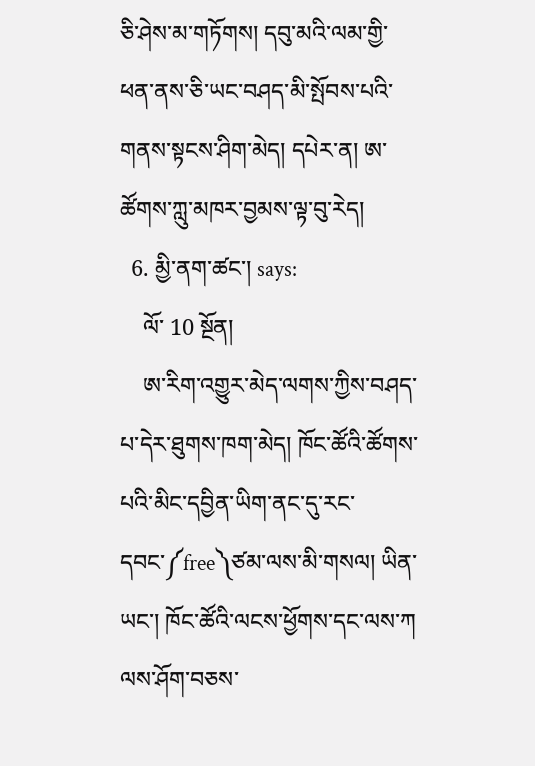ཅི་ཤེས་མ་གཏོགས། དབུ་མའི་ལམ་གྱི་ཕན་ནས་ཅི་ཡང་བཤད་མི་སྤོབས་པའི་གནས་སྟངས་ཤིག་མེད། དཔེར་ན། ཨ་ཚོགས་ཀླུ་མཁར་བྱམས་ལྟ་བུ་རེད།
  6. མྱི་ནག་ཚང་། says:
    ལོ་ 10 སྔོན།
    ཨ་རིག་འགྱུར་མེད་ལགས་ཀྱིས་བཤད་པ་དེར་ཐུགས་ཁག་མེད། ཁོང་ཚོའི་ཚོགས་པའི་མིང་དབྱིན་ཡིག་ནང་དུ་རང་དབང་༼free༽ཙམ་ལས་མི་གསལ། ཡིན་ཡང་། ཁོང་ཚོའི་ལངས་ཕྱོགས་དང་ལས་ཀ ལས་ཤོག་བཅས་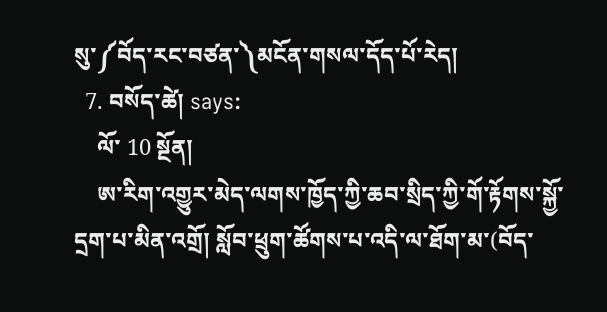སུ་༼བོད་རང་བཙན་༽མངོན་གསལ་དོད་པོ་རེད།
  7. བསོད་ཚེ། says:
    ལོ་ 10 སྔོན།
    ཨ་རིག་འགྱུར་མེད་ལགས་ཁྱོད་ཀྱི་ཆབ་སྲིད་ཀྱི་གོ་རྟོགས་སྐྱོ་དྲག་པ་མིན་འགྲོ། སློབ་ཕྲུག་ཚོགས་པ་འདི་ལ་ཐོག་མ་(བོད་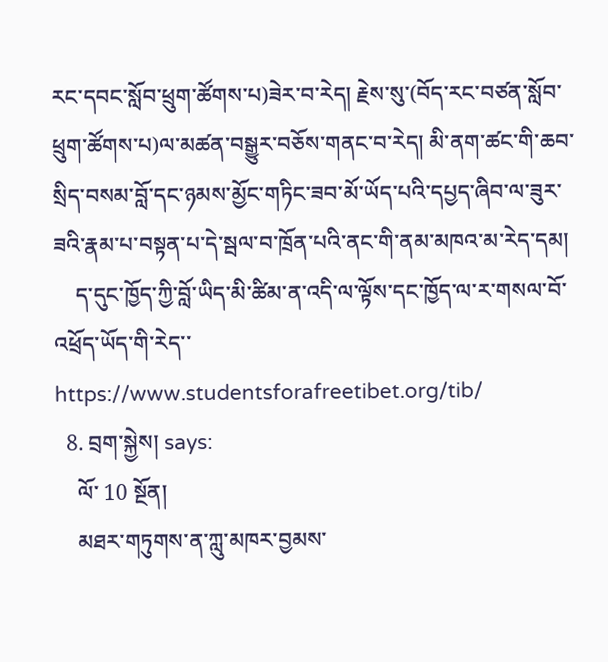རང་དབང་སློབ་ཕྲུག་ཚོགས་པ)ཟེར་བ་རེད། རྗེས་སུ་(བོད་རང་བཙན་སློབ་ཕྲུག་ཚོགས་པ)ལ་མཚན་བསྒྱུར་བཅོས་གནང་བ་རེད། མི་ནག་ཚང་གི་ཆབ་སྲིད་བསམ་བློ་དང་ཉམས་མྱོང་གཏིང་ཟབ་མོ་ཡོད་པའི་དཔྱད་ཞིབ་ལ་ཟུར་ཟའི་རྣམ་པ་བསྟན་པ་དེ་སྦལ་བ་ཁྲོན་པའི་ནང་གི་ནམ་མཁའ་མ་རེད་དམ།
    ད་དུང་ཁྱོད་ཀྱི་བློ་ཡིད་མི་ཚིམ་ན་འདི་ལ་ལྟོས་དང་ཁྱོད་ལ་ར་གསལ་བོ་འཕྲོད་ཡོད་གི་རེད་་https://www.studentsforafreetibet.org/tib/
  8. བྲག་སྐྱེས། says:
    ལོ་ 10 སྔོན།
    མཐར་གཏུགས་ན་ཀླུ་མཁར་བྱམས་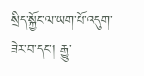སྲིད་སྐྱོང་ལ་ཡག་པོ་འདུག་ཟེར་བ་དང་། རྒྱུ་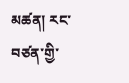མཚན། རང་བཙན་གྱི་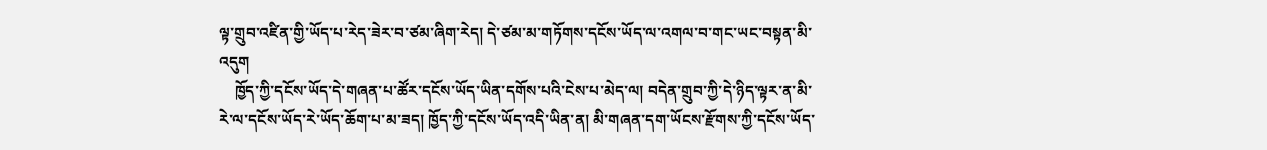ལྟ་གྲུབ་འཛིན་གྱི་ཡོད་པ་རེད་ཟེར་བ་ཙམ་ཞིག་རེད། དེ་ཙམ་མ་གཏོགས་དངོས་ཡོད་ལ་འགལ་བ་གང་ཡང་བསྟན་མི་འདུག
    ཁྱོད་ཀྱི་དངོས་ཡོད་དེ་གཞན་པ་ཚོར་དངོས་ཡོད་ཡིན་དགོས་པའི་ངེས་པ་མེད་ལ། བདེན་གྲུབ་ཀྱི་དེ་ཉིད་ལྟར་ན་མི་རེ་ལ་དངོས་ཡོད་རེ་ཡོད་ཆོག་པ་མ་ཟད། ཁྱོད་ཀྱི་དངོས་ཡོད་འདི་ཡིན་ན། མི་གཞན་དག་ཡོངས་རྫོགས་ཀྱི་དངོས་ཡོད་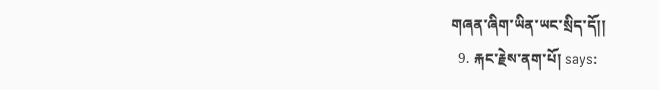གཞན་ཞིག་ཡིན་ཡང་སྲིད་དོ།།
  9. རྐང་རྗེས་ནག་པོ། says: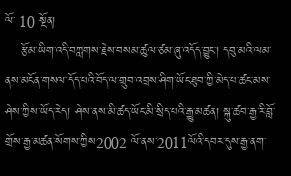ལོ་ 10 སྔོན།
    རྩོམ་ཡིག་འདི་བཀླགས་རྗེས་བསམ་ཚུལ་ཙམ་ཞུ་འདོད་བྱུང་། དབུ་མའི་ལམ་ནས་མངོན་གསལ་དོད་པའི་བོད་ལ་གྲུབ་འབྲས་ཤིག་ཡོང་ཐུབ་ཀྱི་མེད་པ་ཚང་མས་ཤེས་ཀྱིས་ཡོད་རེད། ཤེས་ནས་མི་ཚད་ཡོང་མི་སྲིད་པའི་རྒྱུ་མཚན། སྐུ་ཚབ་རྒྱ་རི་བློ་གྲོས་རྒྱ་མཚན་སོགས་ཀྱིས2002 ལོ་ནས་2011ལོའི་དབར་དུས་རྒྱ་ནག་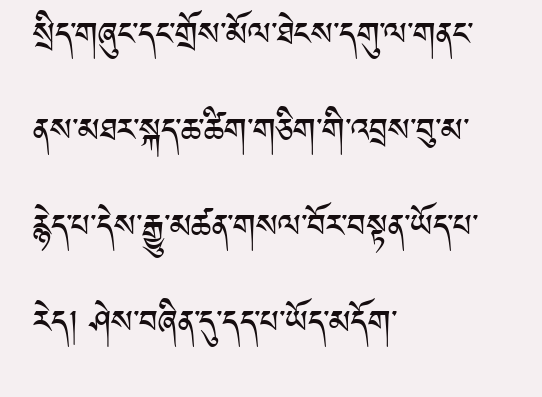སྲིད་གཞུང་དང་གྲོས་མོལ་ཐེངས་དགུ་ལ་གནང་ནས་མཐར་སྐད་ཆ་ཚིག་གཅིག་གི་འབྲས་བུ་མ་རྙེད་པ་དེས་རྒྱུ་མཚན་གསལ་བོར་བསྟན་ཡོད་པ་རེད། ཤེས་བཞིན་དུ་དད་པ་ཡོད་མདོག་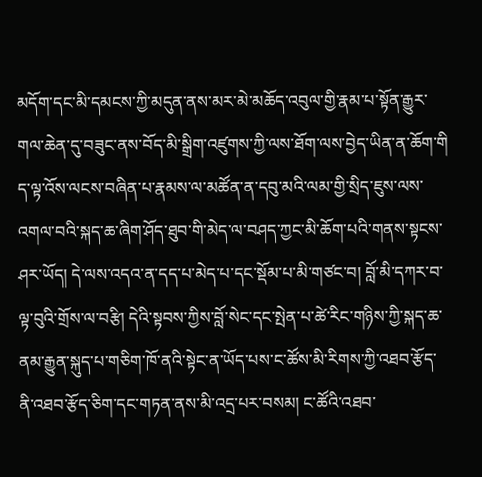མདོག་དང་མི་དམངས་ཀྱི་མདུན་ནས་མར་མེ་མཆོད་འབུལ་གྱི་རྣམ་པ་སྟོན་རྒྱུར་གལ་ཆེན་དུ་བཟུང་ནས་བོད་མི་སྒྲིག་འཛུགས་ཀྱི་ལས་ཐོག་ལས་བྱེད་ཡིན་ན་ཆོག་གི ད་ལྟ་འོས་ལངས་བཞིན་པ་རྣམས་ལ་མཚོན་ན་དབུ་མའི་ལམ་གྱི་སྲིད་ཇུས་ལས་འགལ་བའི་སྐད་ཆ་ཞིག་ཤོད་ཐུབ་གི་མེད་ལ་བཤད་ཀྱང་མི་ཆོག་པའི་གནས་སྟངས་ཤར་ཡོད། དེ་ལས་འདའ་ན་དད་པ་མེད་པ་དང་སྡོམ་པ་མི་གཙང་བ། བློ་མི་དཀར་བ་ལྟ་བུའི་གྲོས་ལ་བརྩི། དེའི་སྟབས་ཀྱིས་བློ་སེང་དང་སྤེན་པ་ཚེ་རིང་གཉིས་ཀྱི་སྐད་ཆ་ནམ་རྒྱུན་སྐུད་པ་གཅིག་ཁོ་ནའི་སྟེང་ན་ཡོད་པས་ང་ཚོས་མི་རིགས་ཀྱི་འཐབ་རྩོད་ནི་འཐབ་རྩོད་ཅིག་དང་གཏན་ནས་མི་འདྲ་པར་བསམ། ང་ཚོའི་འཐབ་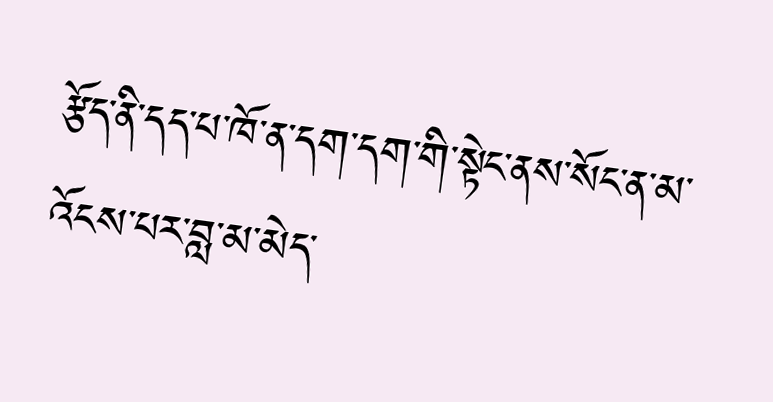རྩོད་ནི་དད་པ་ཁོ་ན་དག་དག་གི་སྟེང་ནས་སོང་ན་མ་འོངས་པར་བླ་མ་མེད་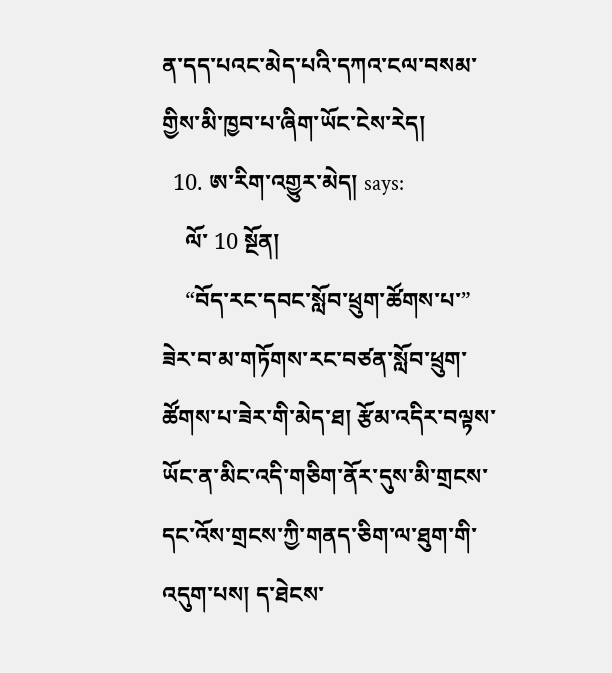ན་དད་པའང་མེད་པའི་དཀའ་ངལ་བསམ་གྱིས་མི་ཁྱབ་པ་ཞིག་ཡོང་ངེས་རེད།
  10. ཨ་རིག་འགྱུར་མེད། says:
    ལོ་ 10 སྔོན།
    “བོད་རང་དབང་སློབ་ཕྲུག་ཚོགས་པ་” ཟེར་བ་མ་གཏོགས་རང་བཙན་སློབ་ཕྲུག་ཚོགས་པ་ཟེར་གི་མེད་ཐ། རྩོམ་འདིར་བལྟས་ཡོང་ན་མིང་འདི་གཅིག་ནོར་དུས་མི་གྲངས་དང་འོས་གྲངས་ཀྱི་གནད་ཅིག་ལ་ཐུག་གི་འདུག་པས། ད་ཐེངས་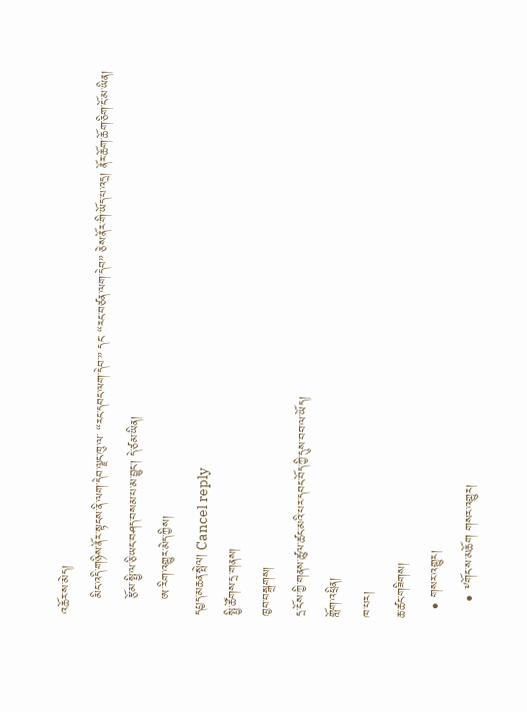འཆོར་ས་མེད།
    མིང་འདི་གཉིས་ནོར་སྟངས་ནི་ལག་དེབ་ལྗང་ཁུ་ལ་ “རང་དབང་ལག་དེབ་” དང་ “རང་བཙན་ལག་དེབ” ཅེས་ནོར་གི་ཡོད་པ་འདྲ། ནོར་ཆོག་ཆོག་ཅིག་ངོ་མ་ཡིན།
    རྩོམ་སྤྱི་ལ་ཅི་ཡང་བཤད་བསམ་པ་མ་བྱུང་། དེ་ཙམ་ཡིན།
    ཨ་རིག་འགྱུར་མེད་ཀྱིས།
དཔྱད་མཆན་སྤེལ། Cancel reply
སྤྱི་ཚོགས་དྲ་གནས།
ཁྱབ་བསྒྲགས།
དྲ་ངོས་ཀྱི་གནས་ཚུལ་ཚང་མའི་པར་དབང་བོད་ཀྱི་དུས་བབ་ལ་ཡོད།
གློག་འཕྲིན།
ཁ་པར།
ཆ་ཚང་གཟིགས།
  • གསར་འགྱུར།
    • ༸གོང་ས་མཆོག གསར་འགྱུར།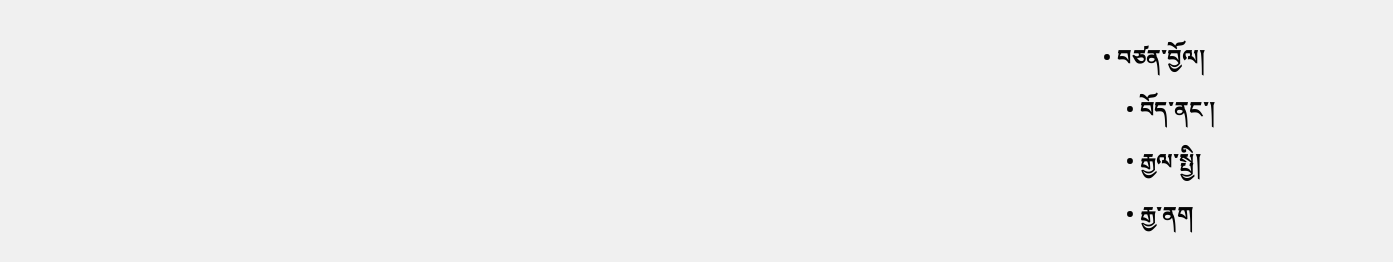• བཙན་བྱོལ།
    • བོད་ནང་།
    • རྒྱལ་སྤྱི།
    • རྒྱ་ནག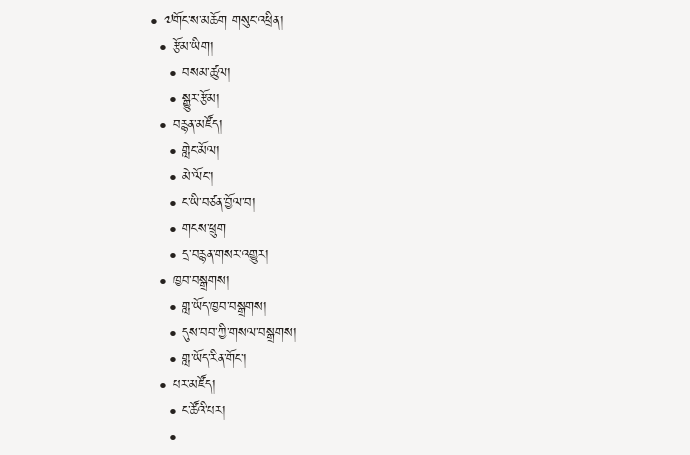• ༧གོང་ས་མཆོག གསུང་འཕྲིན།
  • རྩོམ་ཡིག།
    • བསམ་ཚུལ།
    • སྒྱུར་རྩོམ།
  • བརྙན་མཛོད།
    • གླེང་མོལ།
    • མེ་ལོང་།
    • ང་ཡི་བཙན་བྱོལ་བ།
    • གངས་ཕྲུག
    • དྲ་བརྙན་གསར་འགྱུར།
  • ཁྱབ་བསྒྲགས།
    • གླ་ཡོད་ཁྱབ་བསྒྲགས།
    • དུས་བབ་ཀྱི་གསལ་བསྒྲགས།
    • གླ་ཡོད་རིན་གོང་།
  • པར་མཛོད།
    • ང་ཚོའི་པར།
    •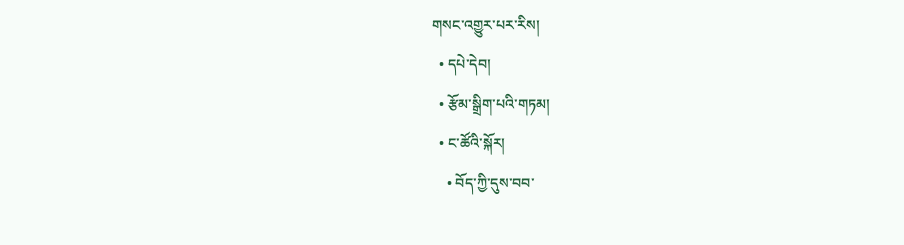གསང་འགྱུར་པར་རིས།
  • དཔེ་དེབ།
  • རྩོམ་སྒྲིག་པའི་གཏམ།
  • ང་ཚོའི་སྐོར།
    • བོད་ཀྱི་དུས་བབ་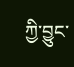ཀྱི་བྱུང་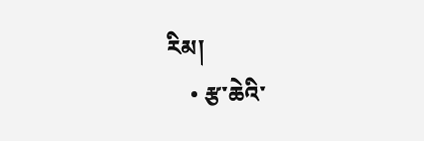རིམ།
    • རྩ་ཆེའི་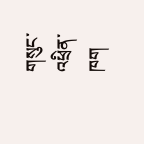གསུང་འཕྲིན་ཁག